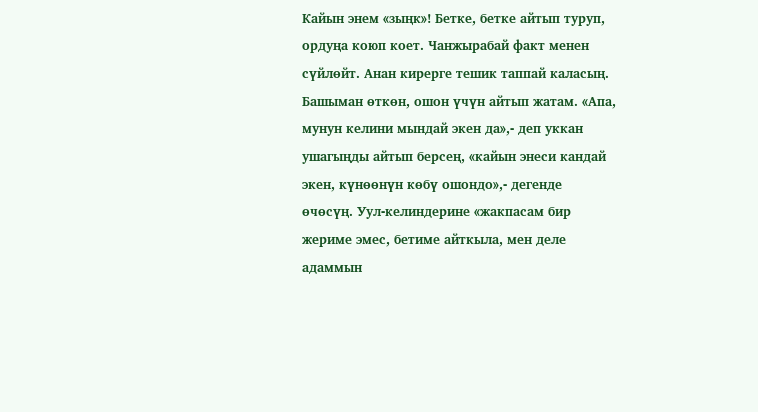Кайын энем «зыңк»! Бетке, бетке айтып туруп, ордуңа коюп коет. Чанжырабай факт менен сүйлөйт. Анан кирерге тешик таппай каласың. Башыман өткөн, ошон үчүн айтып жатам. «Апа, мунун келини мындай экен да»,- деп уккан ушагыңды айтып берсең, «кайын энеси кандай экен, күнөөнүн көбү ошондо»,- дегенде өчөсүң. Уул-келиндерине «жакпасам бир жериме эмес, бетиме айткыла, мен деле адаммын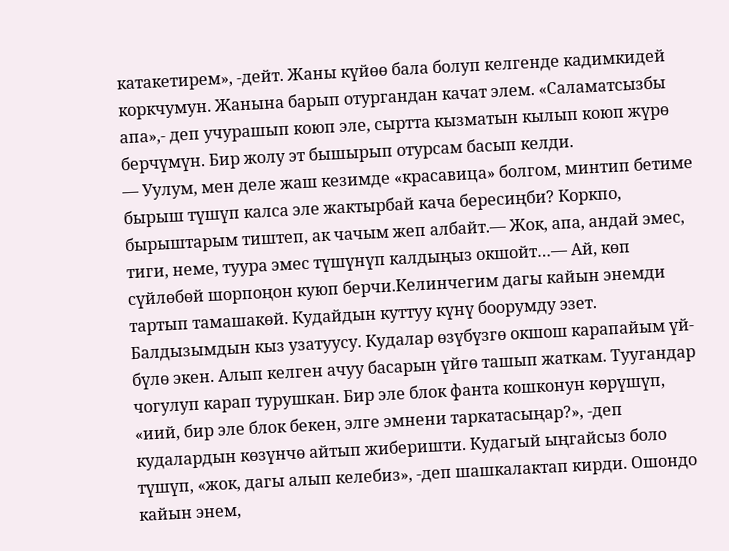катакетирем», -дейт. Жаны күйөө бала болуп келгенде кадимкидей коркчумун. Жанына барып отургандан качат элем. «Саламатсызбы апа»,- деп учурашып коюп эле, сыртта кызматын кылып коюп жүрө берчүмүн. Бир жолу эт бышырып отурсам басып келди.
— Уулум, мен деле жаш кезимде «красавица» болгом, минтип бетиме бырыш түшүп калса эле жактырбай кача бересиңби? Коркпо, бырыштарым тиштеп, ак чачым жеп албайт.— Жок, апа, андай эмес, тиги, неме, туура эмес түшүнүп калдыңыз окшойт…— Ай, көп сүйлөбөй шорпоңон куюп берчи.Келинчегим дагы кайын энемди тартып тамашакөй. Кудайдын куттуу күнү боорумду эзет. Балдызымдын кыз узатуусу. Кудалар өзүбүзгө окшош карапайым үй-бүлө экен. Алып келген ачуу басарын үйгө ташып жаткам. Туугандар чогулуп карап турушкан. Бир эле блок фанта кошконун көрүшүп, «иий, бир эле блок бекен, элге эмнени таркатасыңар?», -деп кудалардын көзүнчө айтып жиберишти. Кудагый ыңгайсыз боло түшүп, «жок, дагы алып келебиз», -деп шашкалактап кирди. Ошондо кайын энем,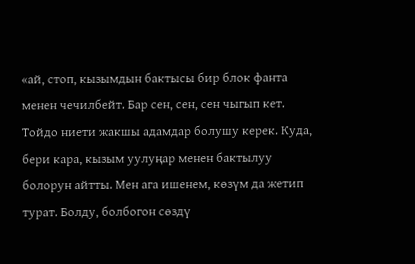«ай, стоп, кызымдын бактысы бир блок фанта менен чечилбейт. Бар сен, сен, сен чыгып кет. Тойдо ниети жакшы адамдар болушу керек. Куда, бери кара, кызым уулуңар менен бактылуу болорун айтты. Мен ага ишенем, көзүм да жетип турат. Болду, болбогон сөздү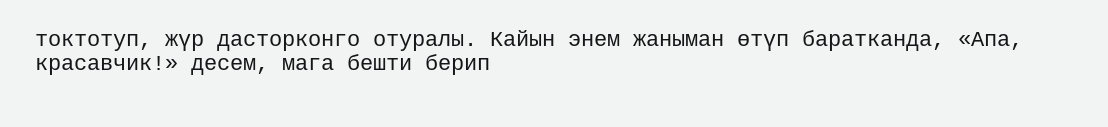токтотуп, жүр дасторконго отуралы. Кайын энем жаныман өтүп баратканда, «Апа, красавчик!» десем, мага бешти берип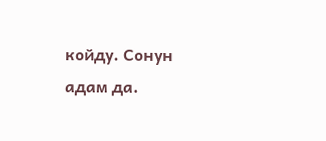койду. Сонун адам да.